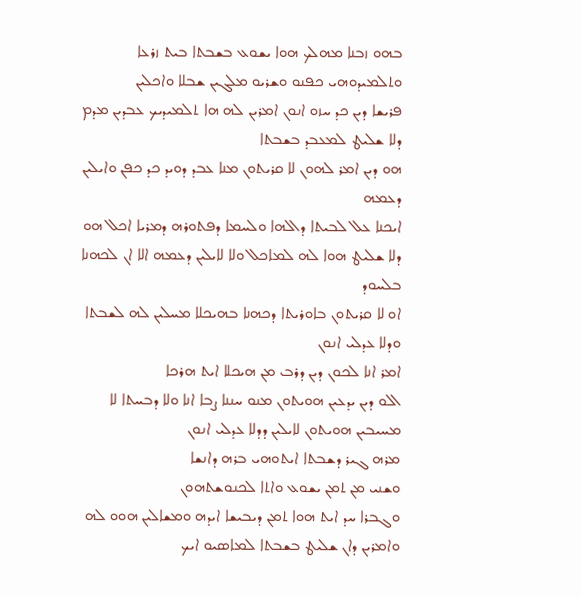ܒܗܘ ܙܒܢܐ ܡܗܠܟ ܗܘܐ ܝܫܘܥ ܒܫܒܬܐ ܒܝܬ ܙܪܥܐ ܘܬܠܡܝܕܘܗܝ ܟܦܢܘ ܘܫܪܝܘ ܡܠܓܝܢ ܫܒܠܐ ܘܐܟܠܝܢ
ܦܪܝܫܐ ܕܝܢ ܟܕ ܚܙܘ ܐܢܘܢ ܐܡܪܝܢ ܠܗ ܗܐ ܬܠܡܝܕܝܟ ܥܒܕܝܢ ܡܕܡ ܕܠܐ ܫܠܝܛ ܠܡܥܒܕ ܒܫܒܬܐ
ܗܘ ܕܝܢ ܐܡܪ ܠܗܘܢ ܠܐ ܩܪܝܬܘܢ ܡܢܐ ܥܒܕ ܕܘܝܕ ܟܕ ܟܦܢ ܘܐܝܠܝܢ ܕܥܡܗ
ܐܝܟܢܐ ܥܠ ܠܒܝܬܐ ܕܐܠܗܐ ܘܠܚܡܐ ܕܦܬܘܪܗ ܕܡܪܝܐ ܐܟܠ ܗܘ ܕܠܐ ܫܠܝܛ ܗܘܐ ܠܗ ܠܡܐܟܠ ܘܠܐ ܠܐܝܠܝܢ ܕܥܡܗ ܐܠܐ ܐܢ ܠܟܗܢܐ ܒܠܚܘܕ
ܐܘ ܠܐ ܩܪܝܬܘܢ ܒܐܘܪܝܬܐ ܕܟܗܢܐ ܒܗܝܟܠܐ ܡܚܠܝܢ ܠܗ ܠܫܒܬܐ ܘܕܠܐ ܥܕܠܝ ܐܢܘܢ
ܐܡܪ ܐܢܐ ܠܟܘܢ ܕܝܢ ܕܪܒ ܡܢ ܗܝܟܠܐ ܐܝܬ ܗܪܟܐ
ܐܠܘ ܕܝܢ ܝܕܥܝܢ ܗܘܝܬܘܢ ܡܢܘ ܚܢܢܐ ܨܒܐ ܐܢܐ ܘܠܐ ܕܒܚܬܐ ܠܐ ܡܚܝܒܝܢ ܗܘܝܬܘܢ ܠܐܝܠܝܢ ܕܕܠܐ ܥܕܠܝ ܐܢܘܢ
ܡܪܗ ܓܝܪ ܕܫܒܬܐ ܐܝܬܘܗܝ ܒܪܗ ܕܐܢܫܐ
ܘܫܢܝ ܡܢ ܬܡܢ ܝܫܘܥ ܘܐܬܐ ܠܟܢܘܫܬܗܘܢ
ܘܓܒܪܐ ܚܕ ܐܝܬ ܗܘܐ ܬܡܢ ܕܝܒܝܫܐ ܐܝܕܗ ܘܡܫܐܠܝܢ ܗܘܘ ܠܗ ܘܐܡܪܝܢ ܕܐܢ ܫܠܝܛ ܒܫܒܬܐ ܠܡܐܤܝܘ ܐܝܟ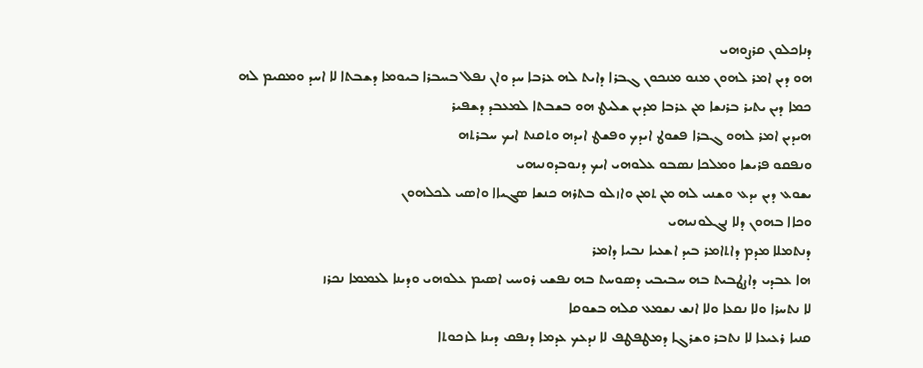ܕܢܐܟܠܘܢ ܩܪܨܘܗܝ
ܗܘ ܕܝܢ ܐܡܪ ܠܗܘܢ ܡܢܘ ܡܢܟܘܢ ܓܒܪܐ ܕܐܝܬ ܠܗ ܥܪܒܐ ܚܕ ܘܐܢ ܢܦܠ ܒܚܒܪܐ ܒܝܘܡܐ ܕܫܒܬܐ ܠܐ ܐܚܕ ܘܡܩܝܡ ܠܗ
ܟܡܐ ܕܝܢ ܝܬܝܪ ܒܪܢܫܐ ܡܢ ܥܪܒܐ ܡܕܝܢ ܫܠܝܛ ܗܘ ܒܫܒܬܐ ܠܡܥܒܕ ܕܫܦܝܪ
ܗܝܕܝܢ ܐܡܪ ܠܗܘ ܓܒܪܐ ܦܫܘܛ ܐܝܕܟ ܘܦܫܛ ܐܝܕܗ ܘܬܩܢܬ ܐܝܟ ܚܒܪܬܗ
ܘܢܦܩܘ ܦܪܝܫܐ ܘܡܠܟܐ ܢܤܒܘ ܥܠܘܗܝ ܐܝܟ ܕܢܘܒܕܘܢܝܗܝ
ܝܫܘܥ ܕܝܢ ܝܕܥ ܘܫܢܝ ܠܗ ܡܢ ܬܡܢ ܘܐܙܠܘ ܒܬܪܗ ܟܢܫܐ ܤܓܝܐܐ ܘܐܤܝ ܠܟܠܗܘܢ
ܘܟܐܐ ܒܗܘܢ ܕܠܐ ܢܓܠܘܢܝܗܝ
ܕܢܬܡܠܐ ܡܕܡ ܕܐܬܐܡܪ ܒܝܕ ܐܫܥܝܐ ܢܒܝܐ ܕܐܡܪ
ܗܐ ܥܒܕܝ ܕܐܨܛܒܝܬ ܒܗ ܚܒܝܒܝ ܕܤܘܚܬ ܒܗ ܢܦܫܝ ܪܘܚܝ ܐܤܝܡ ܥܠܘܗܝ ܘܕܝܢܐ ܠܥܡܡܐ ܢܟܪܙ
ܠܐ ܢܬܚܪܐ ܘܠܐ ܢܩܥܐ ܘܠܐ ܐܢܫ ܢܫܡܥ ܩܠܗ ܒܫܘܩܐ
ܩܢܝܐ ܪܥܝܥܐ ܠܐ ܢܬܒܪ ܘܫܪܓܐ ܕܡܛܦܛܦ ܠܐ ܢܕܥܟ ܥܕܡܐ ܕܢܦܩ ܕܝܢܐ ܠܙܟܘܬܐ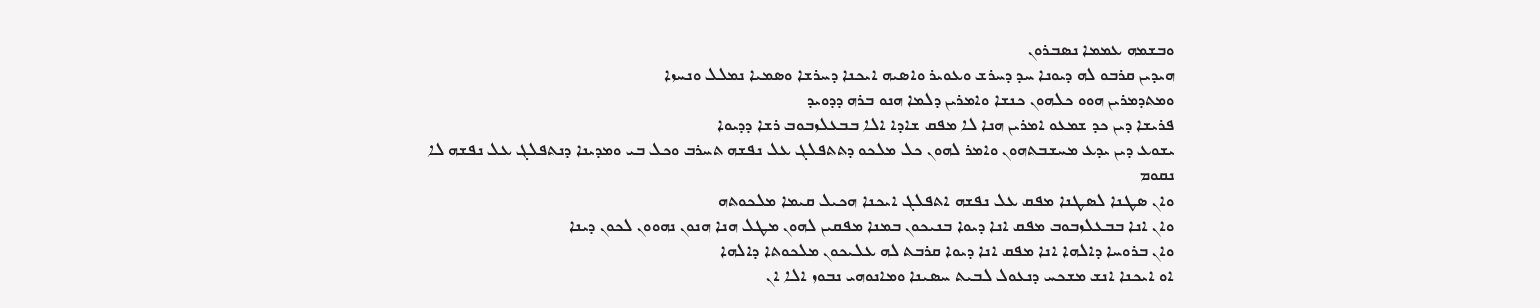ܘܒܫܡܗ ܥܡܡܐ ܢܤܒܪܘܢ
ܗܝܕܝܢ ܩܪܒܘ ܠܗ ܕܝܘܢܐ ܚܕ ܕܚܪܫ ܘܥܘܝܪ ܘܐܤܝܗ ܐܝܟܢܐ ܕܚܪܫܐ ܘܤܡܝܐ ܢܡܠܠ ܘܢܚܙܐ
ܘܡܬܕܡܪܝܢ ܗܘܘ ܟܠܗܘܢ ܟܢܫܐ ܘܐܡܪܝܢ ܕܠܡܐ ܗܢܘ ܒܪܗ ܕܕܘܝܕ
ܦܪܝܫܐ ܕܝܢ ܟܕ ܫܡܥܘ ܐܡܪܝܢ ܗܢܐ ܠܐ ܡܦܩ ܫܐܕܐ ܐܠܐ ܒܒܥܠܙܒܘܒ ܪܫܐ ܕܕܝܘܐ
ܝܫܘܥ ܕܝܢ ܝܕܥ ܡܚܫܒܬܗܘܢ ܘܐܡܪ ܠܗܘܢ ܟܠ ܡܠܟܘ ܕܬܬܦܠܓ ܥܠ ܢܦܫܗ ܬܚܪܒ ܘܟܠ ܒܝ ܘܡܕܝܢܐ ܕܢܬܦܠܓ ܥܠ ܢܦܫܗ ܠܐ ܢܩܘܡ
ܘܐܢ ܤܛܢܐ ܠܤܛܢܐ ܡܦܩ ܥܠ ܢܦܫܗ ܐܬܦܠܓ ܐܝܟܢܐ ܗܟܝܠ ܩܝܡܐ ܡܠܟܘܬܗ
ܘܐܢ ܐܢܐ ܒܒܥܠܙܒܘܒ ܡܦܩ ܐܢܐ ܕܝܘܐ ܒܢܝܟܘܢ ܒܡܢܐ ܡܦܩܝܢ ܠܗܘܢ ܡܛܠ ܗܢܐ ܗܢܘܢ ܢܗܘܘܢ ܠܟܘܢ ܕܝܢܐ
ܘܐܢ ܒܪܘܚܐ ܕܐܠܗܐ ܐܢܐ ܡܦܩ ܐܢܐ ܕܝܘܐ ܩܪܒܬ ܠܗ ܥܠܝܟܘܢ ܡܠܟܘܬܐ ܕܐܠܗܐ
ܐܘ ܐܝܟܢܐ ܐܢܫ ܡܫܟܚ ܕܢܥܘܠ ܠܒܝܬ ܚܤܝܢܐ ܘܡܐܢܘܗܝ ܢܒܘܙ ܐܠܐ ܐܢ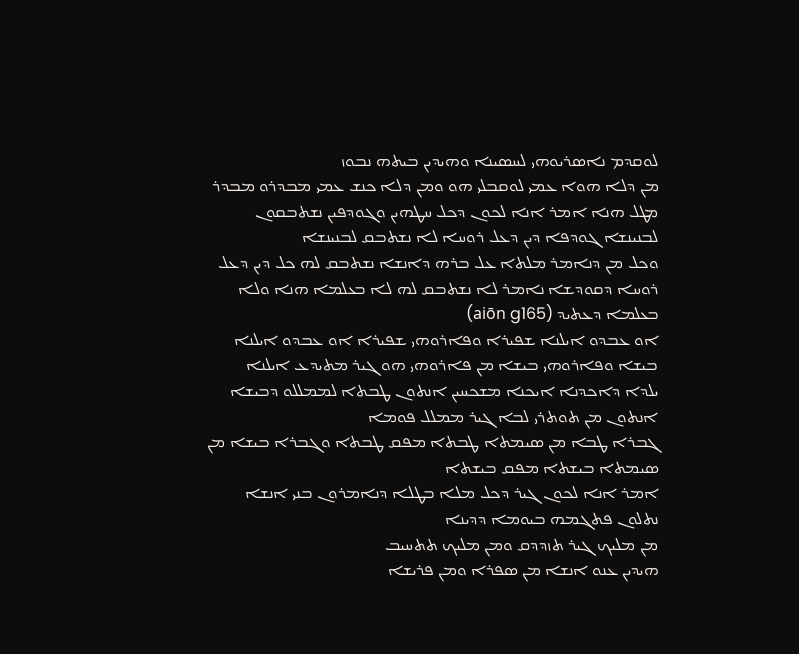ܠܘܩܕܡ ܢܐܤܪܝܘܗܝ ܠܚܤܝܢܐ ܘܗܝܕܝܢ ܒܝܬܗ ܢܒܘܙ
ܡܢ ܕܠܐ ܗܘܐ ܥܡܝ ܠܘܩܒܠܝ ܗܘ ܘܡܢ ܕܠܐ ܟܢܫ ܥܡܝ ܡܒܕܪܘ ܡܒܕܪ
ܡܛܠ ܗܢܐ ܐܡܪ ܐܢܐ ܠܟܘܢ ܕܟܠ ܚܛܗܝܢ ܘܓܘܕܦܝܢ ܢܫܬܒܩܘܢ ܠܒܢܝܢܫܐ ܓܘܕܦܐ ܕܝܢ ܕܥܠ ܪܘܚܐ ܠܐ ܢܫܬܒܩ ܠܒܢܝܢܫܐ
ܘܟܠ ܡܢ ܕܢܐܡܪ ܡܠܬܐ ܥܠ ܒܪܗ ܕܐܢܫܐ ܢܫܬܒܩ ܠܗ ܟܠ ܕܝܢ ܕܥܠ ܪܘܚܐ ܕܩܘܕܫܐ ܢܐܡܪ ܠܐ ܢܫܬܒܩ ܠܗ ܠܐ ܒܥܠܡܐ ܗܢܐ ܘܠܐ ܒܥܠܡܐ ܕܥܬܝܕ (aiōn g165)
ܐܘ ܥܒܕܘ ܐܝܠܢܐ ܫܦܝܪܐ ܘܦܐܪܘܗܝ ܫܦܝܪܐ ܐܘ ܥܒܕܘ ܐܝܠܢܐ ܒܝܫܐ ܘܦܐܪܘܗܝ ܒܝܫܐ ܡܢ ܦܐܪܘܗܝ ܗܘ ܓܝܪ ܡܬܝܕܥ ܐܝܠܢܐ
ܝܠܕܐ ܕܐܟܕܢܐ ܐܝܟܢܐ ܡܫܟܚܝܢ ܐܢܬܘܢ ܛܒܬܐ ܠܡܡܠܠܘ ܕܒܝܫܐ ܐܢܬܘܢ ܡܢ ܬܘܬܪܝ ܠܒܐ ܓܝܪ ܡܡܠܠ ܦܘܡܐ
ܓܒܪܐ ܛܒܐ ܡܢ ܤܝܡܬܐ ܛܒܬܐ ܡܦܩ ܛܒܬܐ ܘܓܒܪܐ ܒܝܫܐ ܡܢ ܤܝܡܬܐ ܒܝܫܬܐ ܡܦܩ ܒܝܫܬܐ
ܐܡܪ ܐܢܐ ܠܟܘܢ ܓܝܪ ܕܟܠ ܡܠܐ ܒܛܠܐ ܕܢܐܡܪܘܢ ܒܢܝ ܐܢܫܐ ܢܬܠܘܢ ܦܬܓܡܗ ܒܝܘܡܐ ܕܕܝܢܐ
ܡܢ ܡܠܝܟ ܓܝܪ ܬܙܕܕܩ ܘܡܢ ܡܠܝܟ ܬܬܚܝܒ
ܗܝܕܝܢ ܥܢܘ ܐܢܫܐ ܡܢ ܤܦܪܐ ܘܡܢ ܦܪܝܫܐ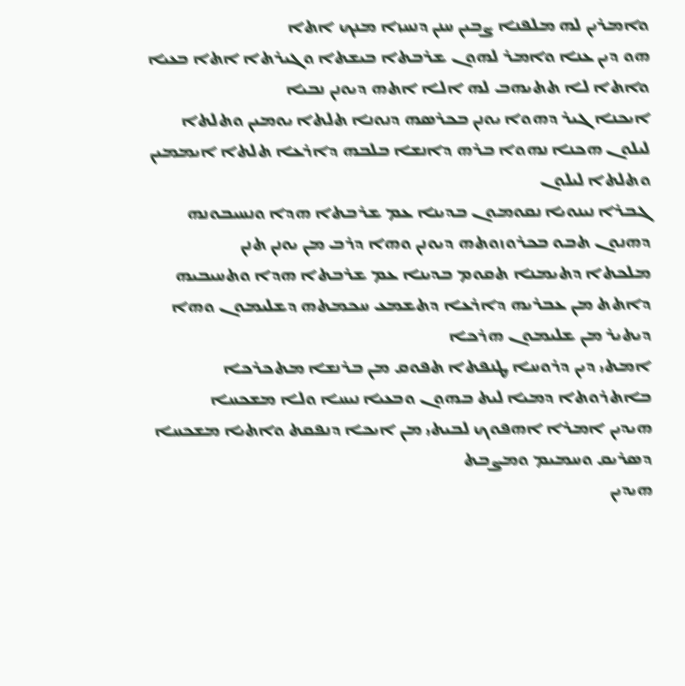ܘܐܡܪܝܢ ܠܗ ܡܠܦܢܐ ܨܒܝܢ ܚܢܢ ܕܢܚܙܐ ܡܢܟ ܐܬܐ
ܗܘ ܕܝܢ ܥܢܐ ܘܐܡܪ ܠܗܘܢ ܫܪܒܬܐ ܒܝܫܬܐ ܘܓܝܪܬܐ ܐܬܐ ܒܥܝܐ ܘܐܬܐ ܠܐ ܬܬܝܗܒ ܠܗ ܐܠܐ ܐܬܗ ܕܝܘܢܢ ܢܒܝܐ
ܐܝܟܢܐ ܓܝܪ ܕܗܘܐ ܝܘܢܢ ܒܟܪܤܗ ܕܢܘܢܐ ܬܠܬܐ ܝܘܡܝܢ ܘܬܠܬܐ ܠܝܠܘܢ ܗܟܢܐ ܢܗܘܐ ܒܪܗ ܕܐܢܫܐ ܒܠܒܗ ܕܐܪܥܐ ܬܠܬܐ ܐܝܡܡܝܢ ܘܬܠܬܐ ܠܝܠܘܢ
ܓܒܪܐ ܢܝܢܘܝܐ ܢܩܘܡܘܢ ܒܕܝܢܐ ܥܡ ܫܪܒܬܐ ܗܕܐ ܘܢܚܝܒܘܢܗ ܕܗܢܘܢ ܬܒܘ ܒܟܪܘܙܘܬܗ ܕܝܘܢܢ ܘܗܐ ܕܪܒ ܡܢ ܝܘܢܢ ܬܢܢ
ܡܠܟܬܐ ܕܬܝܡܢܐ ܬܩܘܡ ܒܕܝܢܐ ܥܡ ܫܪܒܬܐ ܗܕܐ ܘܬܚܝܒܝܗ ܕܐܬܬ ܡܢ ܥܒܪܝܗ ܕܐܪܥܐ ܕܬܫܡܥ ܚܟܡܬܗ ܕܫܠܝܡܘܢ ܘܗܐ ܕܝܬܝܪ ܡܢ ܫܠܝܡܘܢ ܗܪܟܐ
ܐܡܬܝ ܕܝܢ ܕܪܘܚܐ ܛܢܦܬܐ ܬܦܘܩ ܡܢ ܒܪܢܫܐ ܡܬܟܪܟܐ ܒܐܬܪܘܬܐ ܕܡܝܐ ܠܝܬ ܒܗܘܢ ܘܒܥܝܐ ܢܝܚܐ ܘܠܐ ܡܫܟܚܐ
ܗܝܕܝܢ ܐܡܪܐ ܐܗܦܘܟ ܠܒܝܬܝ ܡܢ ܐܝܟܐ ܕܢܦܩܬ ܘܐܬܝܐ ܡܫܟܚܐ ܕܤܪܝܩ ܘܚܡܝܡ ܘܡܨܒܬ
ܗܝܕܝܢ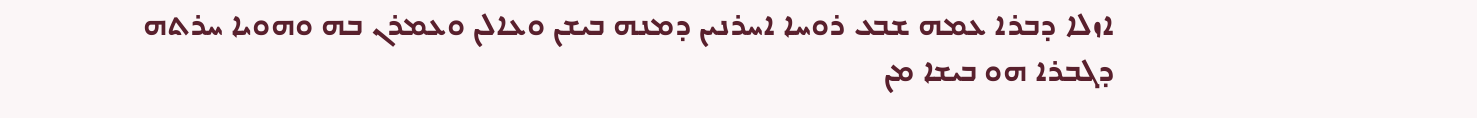ܐܙܠܐ ܕܒܪܐ ܥܡܗ ܫܒܥ ܪܘܚܐ ܐܚܪܢܝܢ ܕܡܢܗ ܒܝܫܢ ܘܥܐܠܢ ܘܥܡܪܢ ܒܗ ܘܗܘܝܐ ܚܪܬܗ ܕܓܒܪܐ ܗܘ ܒܝܫܐ ܡܢ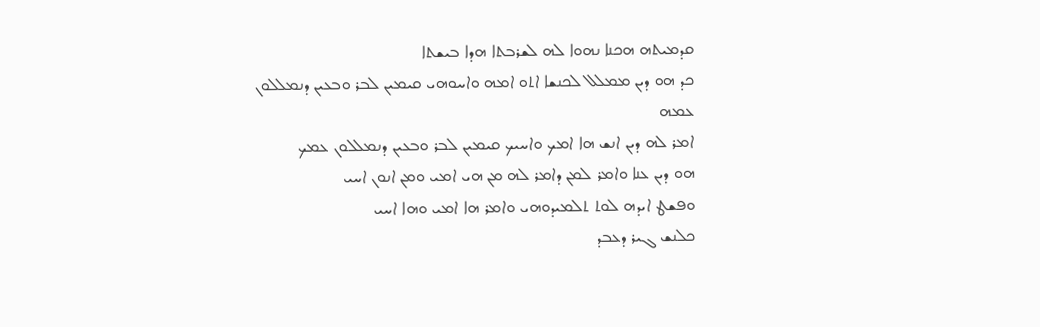ܩܕܡܝܬܗ ܗܟܢܐ ܢܗܘܐ ܠܗ ܠܫܪܒܬܐ ܗܕܐ ܒܝܫܬܐ
ܟܕ ܗܘ ܕܝܢ ܡܡܠܠ ܠܟܢܫܐ ܐܬܘ ܐܡܗ ܘܐܚܘܗܝ ܩܝܡܝܢ ܠܒܪ ܘܒܥܝܢ ܕܢܡܠܠܘܢ ܥܡܗ
ܐܡܪ ܠܗ ܕܝܢ ܐܢܫ ܗܐ ܐܡܟ ܘܐܚܝܟ ܩܝܡܝܢ ܠܒܪ ܘܒܥܝܢ ܕܢܡܠܠܘܢ ܥܡܟ
ܗܘ ܕܝܢ ܥܢܐ ܘܐܡܪ ܠܡܢ ܕܐܡܪ ܠܗ ܡܢ ܗܝ ܐܡܝ ܘܡܢ ܐܢܘܢ ܐܚܝ
ܘܦܫܛ ܐܝܕܗ ܠܘܬ ܬܠܡܝܕܘܗܝ ܘܐܡܪ ܗܐ ܐܡܝ ܘܗܐ ܐܚܝ
ܟܠܢܫ ܓܝܪ ܕܥܒܕ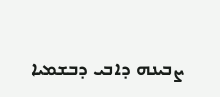ܨܒܝܢܗ ܕܐܒܝ ܕܒܫܡܝܐ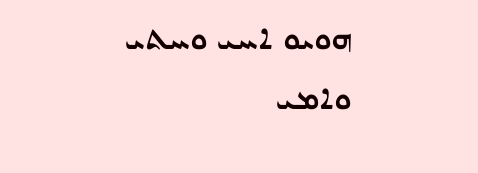ܗܘܝܘ ܐܚܝ ܘܚܬܝ ܘܐܡܝ